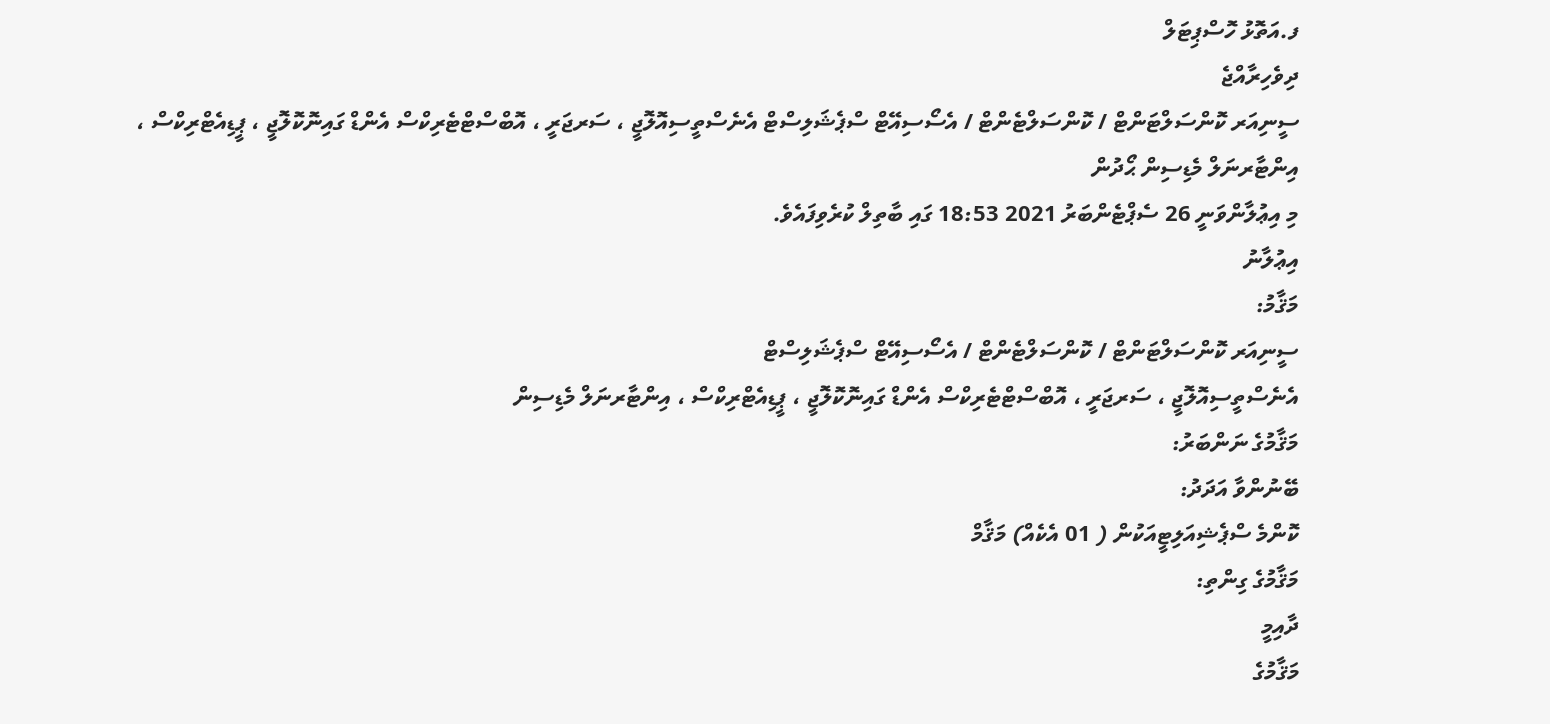ފ.އަތޮޅު ހޮސްޕިޓަލް
ދިވެހިރާއްޖެ
ސީނިއަރ ކޮންސަލްޓަންޓް / ކޮންސަލްޓެންޓް / އެސޯސިއޭޓް ސްޕެޝަލިސްޓް އެނެސްތީސިއޮލޮޖީ ، ސަރޖަރީ ، އޮބްސްޓްޓެރިކްސް އެންޑް ގައިނޮކޮލޮޖީ ، ޕީޑިއެޓްރިކްސް ، އިންޓާރނަލް މެޑިސިން ޙޯދުން
މި އިޢުލާންވަނީ 26 ސެޕްޓެންބަރު 2021 18:53 ގައި ބާތިލް ކުރެވިފައެވެ.
އިޢުލާނު
މަޤާމު:
ސީނިއަރ ކޮންސަލްޓަންޓް / ކޮންސަލްޓެންޓް / އެސޯސިއޭޓް ސްޕެޝަލިސްޓް
އެނެސްތީސިއޮލޮޖީ ، ސަރޖަރީ ، އޮބްސްޓްޓެރިކްސް އެންޑް ގައިނޮކޮލޮޖީ ، ޕީޑިއެޓްރިކްސް ، އިންޓާރނަލް މެޑިސިން
މަޤާމުގެ ނަންބަރު:
ބޭނުންވާ އަދަދު:
ކޮންމެ ސްޕެޝިއަލިޓީއަކުން ( 01 އެކެއް) މަޤާމް
މަޤާމުގެ ގިންތި:
ދާއިމީ
މަޤާމުގެ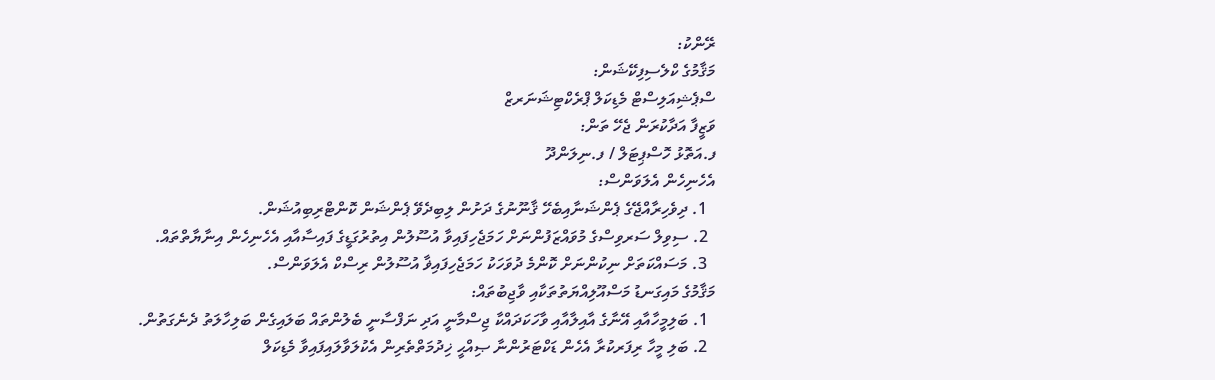ރޭންކު:
މަޤާމުގެ ކްލެސިފިކޭޝަން:
ސްޕެޝިއަލިސްޓް މެޑިކަލް ޕްރެކްޓިޝަނަރޒް
ވަޒީފާ އަދާކުރަން ޖެހޭ ތަން:
ފ.އަތޮޅު ހޮސްޕިޓަލް / ފ.ނިލަންދޫ
އެހެނިހެން އެލަވަންސް:
  1. ދިވެހިރާއްޖޭގެ ޕެންޝަނާއިބެހޭ ޤާނޫނުގެ ދަށުން ލިބިދެވޭ ޕެންޝަން ކޮންޓްރިބިއުޝަން.
  2. ސިވިލް ސަރވިސްގެ މުވައްޒަފުންނަށް ހަމަޖެހިފައިވާ އުސޫލުން އިތުރުގަޑީގެ ފައިސާއާއި އެހެނިހެން އިނާޔާތްތައް.
  3. މަސައްކަތަށް ނިކުންނަށް ކޮންމެ ދުވަހަކު ހަމަޖެހިފައިޥާ އުސޫލުން ރިސްކް އެލަވަންސް.
މަޤާމުގެ މައިގަނޑު މަސްއޫލިއްޔަތުތަކާއި ވާޖިބުތައް:
  1. ބަލިމީހާއާއި އޭނާގެ އާއިލާއާއި ވާހަކަދައްކާ ޖިސްމާނީ އަދި ނަފްސާނީ ބެލުންތައް ބަލައިގެން ބަލިހާލަތު ދެނެގަތުން.
  2. ބަލި މީހާ ރިފަރކުރާ އެހެން ޑަކްޓަރުންނާ ޞިއްޙީ ޚިދުމަތްތެރިން އެކުލަވާލައިފައިވާ މެޑިކަލް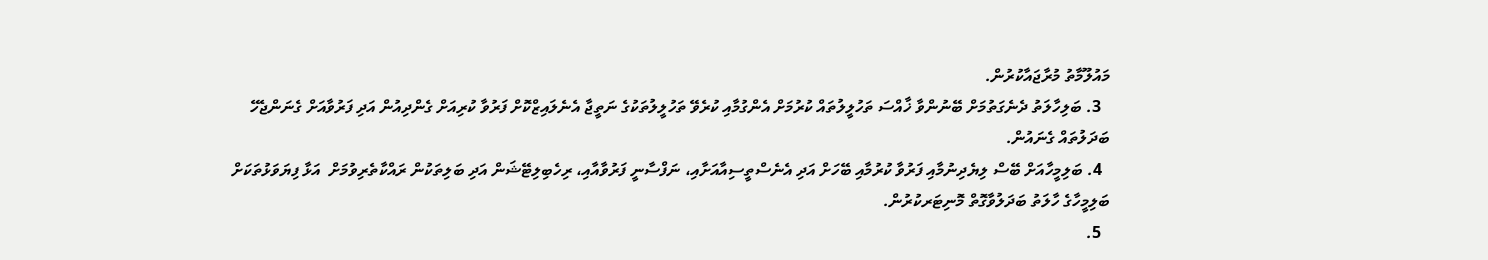މައުލޫމާތު މުރާޖައާކުރުން.
  3. ބަލިހާލަތު ދެނެގަތުމަށް ބޭނުންވާ ޚާއްސަ ތަހުލީލުތައް ކުރުމަށް އެންގުމާއި ކުރެވޭ ތަހުލީލުތަކުގެ ނަތީޖާ އެނެލައިޒްކޮށް ފަރުވާ ކުރިއަށް ގެންދިއުން އަދި ފަރުވާއަށް ގެނަންޖެހޭ ބަދަލުތައް ގެނައުން.
  4. ބަލިމީހާއަށް ބޭސް ލިޔެދިނުމާއި ފަރުވާ ކުރުމާއި ބޭހަށް އަދި އެނެސްތީސިއާއަށާއި، ނަފްސާނީ ފަރުވާއާއި، ރިހެބިލިޓޭޝަން އަދި ބަލިތަކުން ރައްކާތެރިވުމަށް  އަޅާ ފިޔަވަޅުތަކަށް ބަލިމީހާގެ ހާލަތު ބަދަލުވާގޮތް މޮނިޓަރކުރުން.
  5.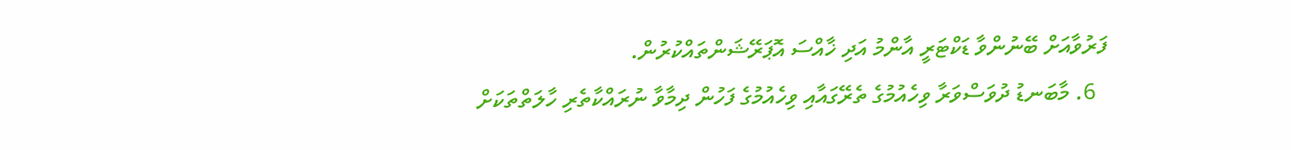ފަރުވާއަށް ބޭނުންވާ ޑަކްޓަރީ އާންމު އަދި ޚާއްސަ އޮޕަރޭޝަންތައްކުރުން.
  6. މާބަނޑު ދުވަސްވަރާ ވިހެއުމުގެ ތެރޭގައާއި ވިހެއުމުގެ ފަހުން ދިމާވާ ނުރައްކާތެރި ހާލަތްތަކަށް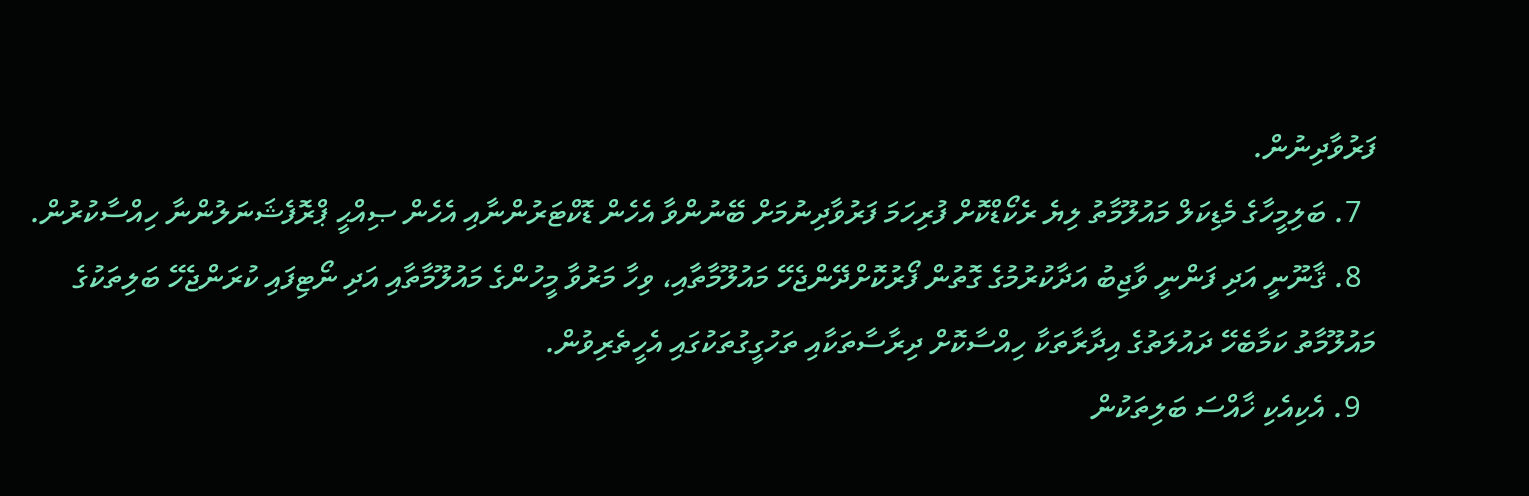ފަރުވާދިނުން.
  7. ބަލިމީހާގެ މެޑިކަލް މައުލޫމާތު ލިޔެ ރެކޯޑްކޮށް ފުރިހަމަ ފަރުވާދިނުމަށް ބޭނުންވާ އެހެން ޑޮކްޓަރުންނާއި އެހެން ޞިއްޙީ ޕްރޮފެޝަނަލުންނާ ހިއްސާކުރުން.
  8. ޤާނޫނީ އަދި ފަންނީ ވާޖިބު އަދާކުރުމުގެ ގޮތުން ފޯރުކޮށްދޭންޖެހޭ މައުލޫމާތާއި، ވިހާ މަރުވާ މީހުންގެ މައުލޫމާތާއި އަދި ނޯޓިފައި ކުރަންޖެހޭ ބަލިތަކުގެ މައުލޫމާތު ކަމާބެހޭ ދައުލަތުގެ އިދާރާތަކާ ހިއްސާކޮށް ދިރާސާތަކާއި ތަހުގީގުތަކުގައި އެހީތެރިވުން.
  9. އެކިއެކި ޚާއްސަ ބަލިތަކުން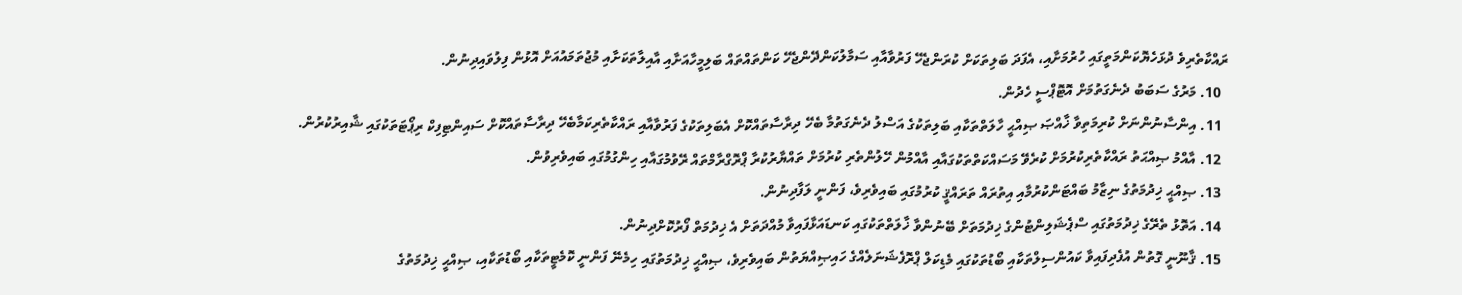ރައްކާތެރިވެ ދުޅަހެޔޮކަންމަތީގައި ހުރުމަށާއި، އެފަދަ ބަލިތަކަށް ކުރަންޖެހޭ ފަރުވާއާއި ސަމާލުކަންދޭންޖެހޭ ކަންތައްތައް ބަލިމީހާއަށާއި އާއިލާތަކަށާއި މުޖުތަމައުއަށް އޮޅުން ފިލުވައިދިނުން.
  10. މަރުގެ ސަބަބު ދެނެގަތުމަށް އޮޓޮޕްސީ ހެދުން.
  11. އިންސާނުންނަށް ކުރިމަތިވާ ޚާއްޞަ ޞިއްޙީ ހާލަތްތަކާއި ބަލިތަކުގެ އަސްލު ދެނެގަތުމާ ބެހޭ ދިރާސާތައްކޮށް އެބަލިތަކުގެ ފަރުވާއާއި ރައްކާތެރިކަމާބެހޭ ދިރާސާތައްކޮށް ސައިންޓިފިކް ރިޕޯޓަތަކުގައި ޝާއިރުކުރުން.
  12. އާއްމު ޞިއްޙަތު ރައްކާތެރިކުރުމަށް ކުރެވޭ މަސައްކަތްތަކުގައާއި އާއްމުން ހޭލުންތެރި ކުރުމަށް ތައްޔާރުކުރާ ޕްރޮގްރާމްތައް ރޭވުމުގައާއި ހިންގުމުގައި ބައިވެރިވުން.
  13. ޞިއްޙީ ޚިދުމަތުގެ ނިޒާމު ބައްޓަންކުރުމާއި އިތުރައް ތަރައްޤީ ކުރުމުގައި ބައިވެރިވެ، ފަންނީ ލަފާދިނުން.
  14. އަތޮޅު ތެރޭގެ ޚިދުމަތުގައި ސްޕެޝަލިންޓުންގެ ޚިދުމަތަށް ބޭނުންވާ ޚާލަތްތަކުގައި ކަނޑައަޅާފައިވާ މުއްދަތަށް އެ ޚިދުމަތް ފޯރުކޮށްދިނުން.
  15. ޤާނޫނީ ގޮތުން އުފެދިފައިވާ ކައުންސިލްތަކާއި ބޯޑުތަކުގައި މެޑިކަލް ޕްރޮފެޝަނަލެއްގެ ހައިޞިއްޔަތުން ބައިވެރިވެ، ޞިއްޙީ ޚިދުމަތުގައި ހިމެނޭ ފަންނީ ކޮމެޓީތަކާއި ބޯޑުތަކާއި، ޞިއްޙީ ޚިދުމަތުގެ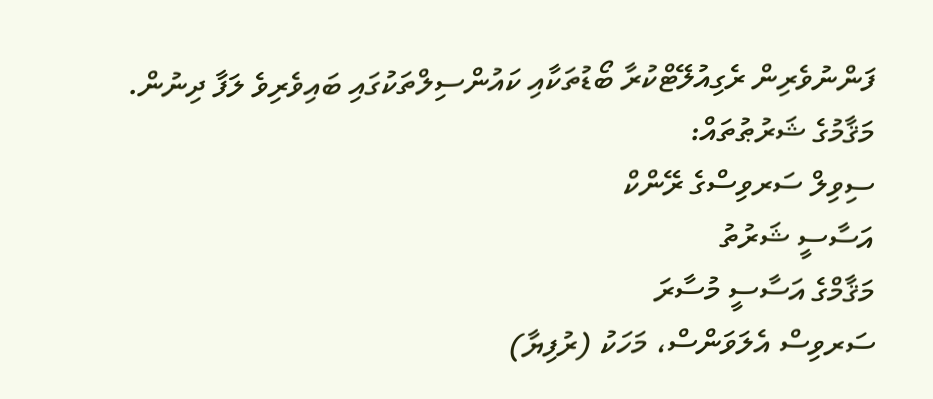ފަންނުވެރިން ރެގިއުލޭޓްކުރާ ބޯޑުތަކާއި ކައުންސިލްތަކުގައި ބައިވެރިވެ ލަފާ ދިނުން.
މަޤާމުގެ ޝަރުޠުތައް:
ސިވިލް ސަރވިސްގެ ރޭންކް
އަސާސީ ޝަރުތު
މަޤާމްގެ އަސާސީ މުސާރަ
ސަރވިސް އެލަވަންސް، މަހަކު (ރުފިޔާ)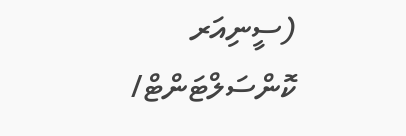(ސީނިއަރ ކޮންސަލްޓަންޓް/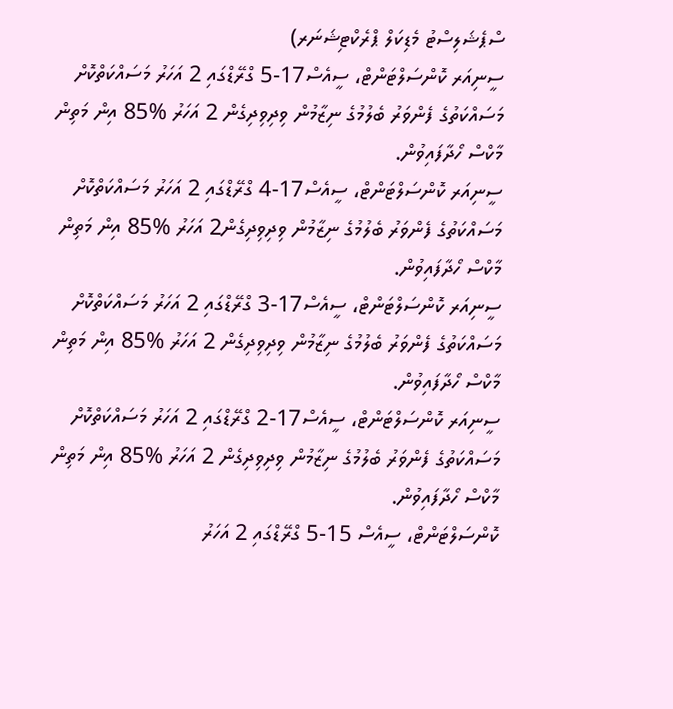ސްޕެޝަލިސްޓު މެޑިކަލް ޕްރެކްޓިޝަނަރ)
ސީނިއަރ ކޮންސަލްޓަންޓް، ސީއެސް17-5 ގްރޭޑްގައި 2 އަހަރު މަސައްކަތްކޮށް މަސައްކަތުގެ ފެންވަރު ބެލުމުގެ ނިޒާމުން ވިދިވިދިގެން 2 އަހަރު %85 އިން މަތިން މާކްސް ހޯދާފައިވުން.
ސީނިއަރ ކޮންސަލްޓަންޓް، ސީއެސް17-4 ގްރޭޑްގައި 2 އަހަރު މަސައްކަތްކޮށް މަސައްކަތުގެ ފެންވަރު ބެލުމުގެ ނިޒާމުން ވިދިވިދިގެން2 އަހަރު %85 އިން މަތިން މާކްސް ހޯދާފައިވުން.
ސީނިއަރ ކޮންސަލްޓަންޓް، ސީއެސް17-3 ގްރޭޑްގައި 2 އަހަރު މަސައްކަތްކޮށް މަސައްކަތުގެ ފެންވަރު ބެލުމުގެ ނިޒާމުން ވިދިވިދިގެން 2 އަހަރު %85 އިން މަތިން މާކްސް ހޯދާފައިވުން.
ސީނިއަރ ކޮންސަލްޓަންޓް، ސީއެސް17-2 ގްރޭޑްގައި 2 އަހަރު މަސައްކަތްކޮށް މަސައްކަތުގެ ފެންވަރު ބެލުމުގެ ނިޒާމުން ވިދިވިދިގެން 2 އަހަރު %85 އިން މަތިން މާކްސް ހޯދާފައިވުން.
ކޮންސަލްޓަންޓް، ސީއެސް 15-5 ގްރޭޑްގައި 2 އަހަރު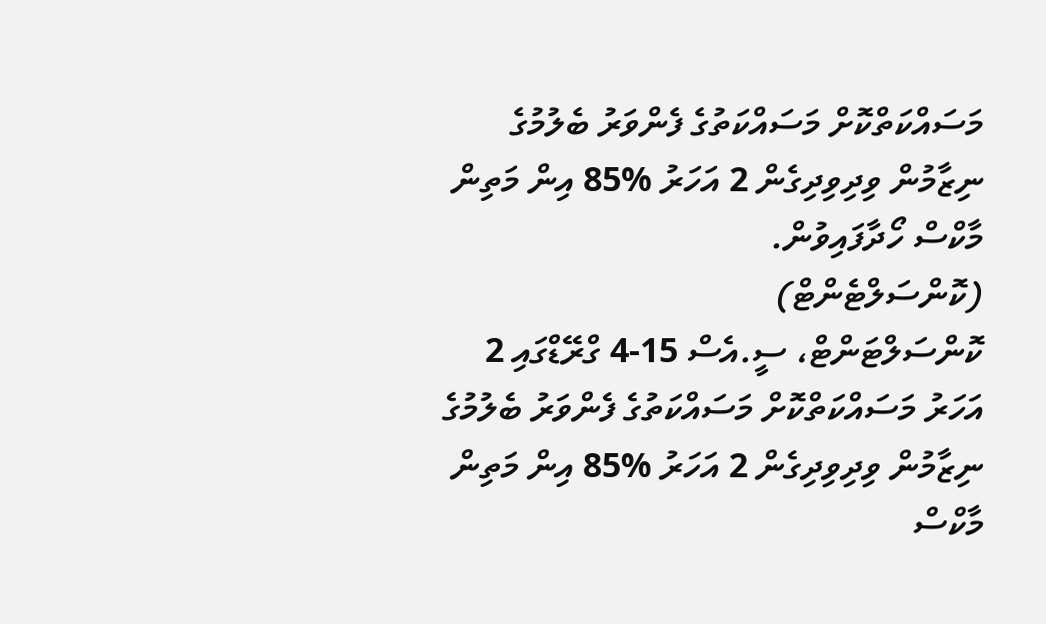މަސައްކަތްކޮށް މަސައްކަތުގެ ފެންވަރު ބެލުމުގެ ނިޒާމުން ވިދިވިދިގެން 2 އަހަރު %85 އިން މަތިން މާކްސް ހޯދާފައިވުން.
(ކޮންސަލްޓެންޓް)
ކޮންސަލްޓަންޓް، ސީ.އެސް 15-4 ގްރޭޑްގައި 2 އަހަރު މަސައްކަތްކޮށް މަސައްކަތުގެ ފެންވަރު ބެލުމުގެ ނިޒާމުން ވިދިވިދިގެން 2 އަހަރު %85 އިން މަތިން މާކްސް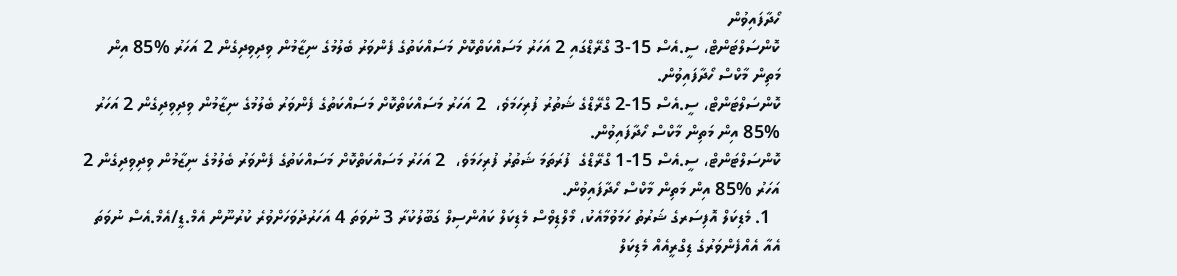ހޯދާފައިވުން
ކޮންސަލްޓަންޓް، ސީ.އެސް 15-3 ގްރޭޑްގައި 2 އަހަރު މަސައްކަތްކޮށް މަސައްކަތުގެ ފެންވަރު ބެލުމުގެ ނިޒާމުން ވިދިވިދިގެން 2 އަހަރު %85 އިން މަތިން މާކްސް ހޯދާފައިވުން.
ކޮންސަލްޓަންޓް، ސީ.އެސް 15-2 ގްރޭޑްގެ ޝަތުރު ފުރިހަމަވެ،  2 އަހަރު މަސައްކަތްކޮށް މަސައްކަތުގެ ފެންވަރު ބެލުމުގެ ނިޒާމުން ވިދިވިދިގެން 2 އަހަރު %85 އިން މަތިން މާކްސް ހޯދާފައިވުން.
ކޮންސަލްޓަންޓް، ސީ.އެސް 15-1 ގްރޭޑްގެ  ފުރަތަމަ ޝަތުރު ފުރިހަމަވެ،  2 އަހަރު މަސައްކަތްކޮށް މަސައްކަތުގެ ފެންވަރު ބެލުމުގެ ނިޒާމުން ވިދިވިދިގެން 2 އަހަރު %85 އިން މަތިން މާކްސް ހޯދާފައިވުން.
  1. މެޑިކަލް އޮފިސަރގެ ޝަރުތު ހަމަވުމާއެކު، މޯލްޑިވްސް މެޑިކަލް ކައުންސިލް ގަބޫލުކުރާ 3 ނުވަތަ 4 އަހަރުދުވަހަށްވުރެ ކުރުނޫން އެމް.ޑީ/އެމް.އެސް ނުވަތަ އެއާ އެއްފެންވަރުގެ ޑިގްރީއެއް މެޑިކަލް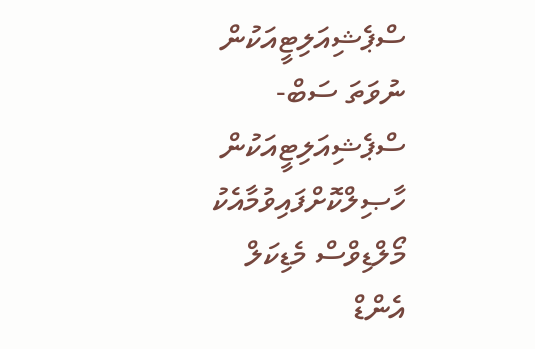ސްޕެޝިއަލިޓީއަކުން ނުވަތަ ސަބް-ސްޕެޝިއަލިޓީއަކުން ހާޞިލްކޮށްފައިވުމާއެކު މޯލްޑިވްސް މެޑިކަލް އެންޑް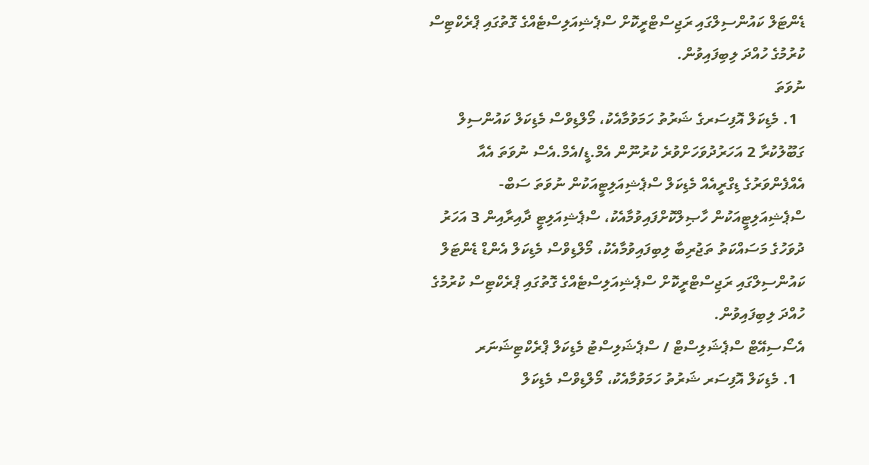ޑެންޓަލް ކައުންސިލްގައި ރަޖިސްޓްރީކޮށް ސްޕެޝިއަލިސްޓެއްގެ ގޮތުގައި ޕްރެކްޓިސް ކުރުމުގެ ހުއްދަ ލިބިފައިވުން.
ނުވަތަ
  1. މެޑިކަލް އޮފިސަރގެ ޝަރުތު ހަމަވުމާއެކު، މޯލްޑިވްސް މެޑިކަލް ކައުންސިލް ގަބޫލުކުރާ 2 އަހަރުދުވަހަށްވުރެ ކުރުނޫން އެމް.ޑީ/އެމް.އެސް ނުވަތަ އެއާ އެއްފެންވަރުގެ ޑިގްރީއެއް މެޑިކަލް ސްޕެޝިއަލިޓީއަކުން ނުވަތަ ސަބް-ސްޕެޝިއަލިޓީއަކުން ހާޞިލްކޮށްފައިވުމާއެކު، ސްޕެޝިއަލިޓީ ދާއިރާއިން 3 އަހަރު ދުވަހުގެ މަސައްކަތު ތަޖުރިބާ ލިބިފައިވުމާއެކު، މޯލްޑިވްސް މެޑިކަލް އެންޑް ޑެންޓަލް ކައުންސިލްގައި ރަޖިސްޓްރީކޮށް ސްޕެޝިއަލިސްޓެއްގެ ގޮތުގައި ޕްރެކްޓިސް ކުރުމުގެ ހުއްދަ ލިބިފައިވުން.
އެސޯސިއޭޓް ސްޕެޝަލިސްޓް / ސްޕެޝަލިސްޓު މެޑިކަލް ޕްރެކްޓިޝަނަރ
  1. މެޑިކަލް އޮފިސަރ ޝަރުތު ހަމަވުމާއެކު، މޯލްޑިވްސް މެޑިކަލް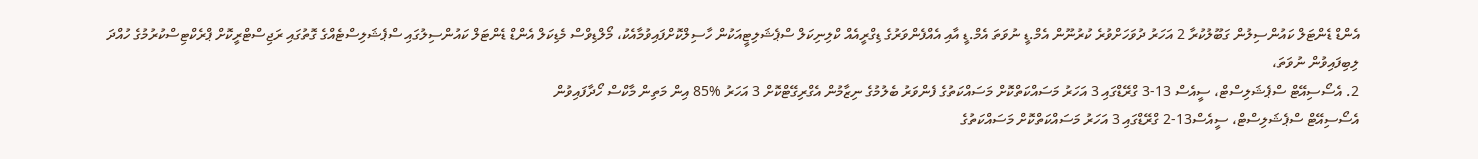އެންޑް ޑެންޓަލް ކައުންސިލުން ގަބޫލުކުރާ 2 އަހަރު ދުވަހަށްވުރެ ކުރުނޫން އެމް.ޑީ ނުވަތަ އެމް.ޑީ އާއި އެއްފެންވަރުގެ ޑިގްރީއެއް ކްލިނިކަލް ސްޕެޝަލިޓީއަކުން ހާސިލްކޮށްފައިވުމާއެކު، މޯލްޑިވްސް މެޑިކަލް އެންޑް ޑެންޓަލް ކައުންސިލުގައި ސްޕެޝަލިސްޓެއްގެ ގޮތުގައި ރަޖިސްޓްރީކޮށް ޕްރެކްޓިސްކުރުމުގެ ހުއްދަ ލިބިފައިވުން ނުވަތަ،
2. އެސޯސިއޭޓް ސްޕެޝަލިސްޓް، ސީއެސް 13-3 ގްރޭޑްގައި 3 އަހަރު މަސައްކަތްކޮށް މަސައްކަތުގެ ފެންވަރު ބެލުމުގެ ނިޒާމުން އެގްރިގޭޓްކޮށް 3 އަހަރު %85 އިން މަތިން މާކްސް ހޯދާފައިވުން
އެސޯސިއޭޓް ސްޕެޝަލިސްޓް، ސީއެސް13-2 ގްރޭޑްގައި 3 އަހަރު މަސައްކަތްކޮށް މަސައްކަތުގެ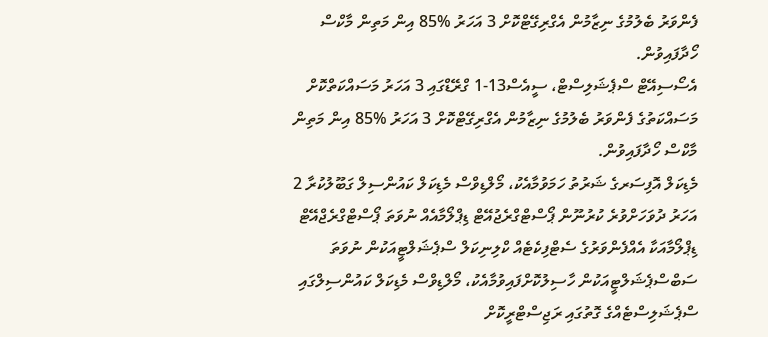ފެންވަރު ބެލުމުގެ ނިޒާމުން އެގްރިގޭޓްކޮށް 3 އަހަރު %85 އިން މަތިން މާކްސް ހޯދާފައިވުން.
އެސޯސިއޭޓް ސްޕެޝަލިސްޓް، ސީއެސް13-1 ގްރޭޑްގައި 3 އަހަރު މަސައްކަތްކޮށް މަސައްކަތުގެ ފެންވަރު ބެލުމުގެ ނިޒާމުން އެގްރިގޭޓްކޮށް 3 އަހަރު %85 އިން މަތިން މާކްސް ހޯދާފައިވުން.
މެޑިކަލް އޮފިސަރގެ ޝަރުތު ހަމަވުމާއެކު، މޯލްޑިވްސް މެޑިކަލް ކައުންސިލް ގަބޫލުކުރާ 2 އަހަރު ދުވަހަށްވުރެ ކުރުނޫން ޕޯސްޓްގްރެޖުއޭޓް ޑިޕްލޯމާއެއް ނުވަތަ ޕޯސްޓްގްރެޖްއޭޓް ޑިޕްލޯމާއަކާ އެއްފެންވަރުގެ ސެޓްފިކެޓެއް ކްލިނިކަލް ސްޕެޝަލްޓީއަކުން ނުވަތަ ސަބްސްޕެޝަލްޓީއަކުން ހާސިލުކޮށްފައިވުމާއެކު، މޯލްޑިވްސް މެޑިކަލް ކައުންސިލްގައި ސްޕެޝަލިސްޓެއްގެ ގޮތުގައި ރަޖިސްޓްރީކޮށް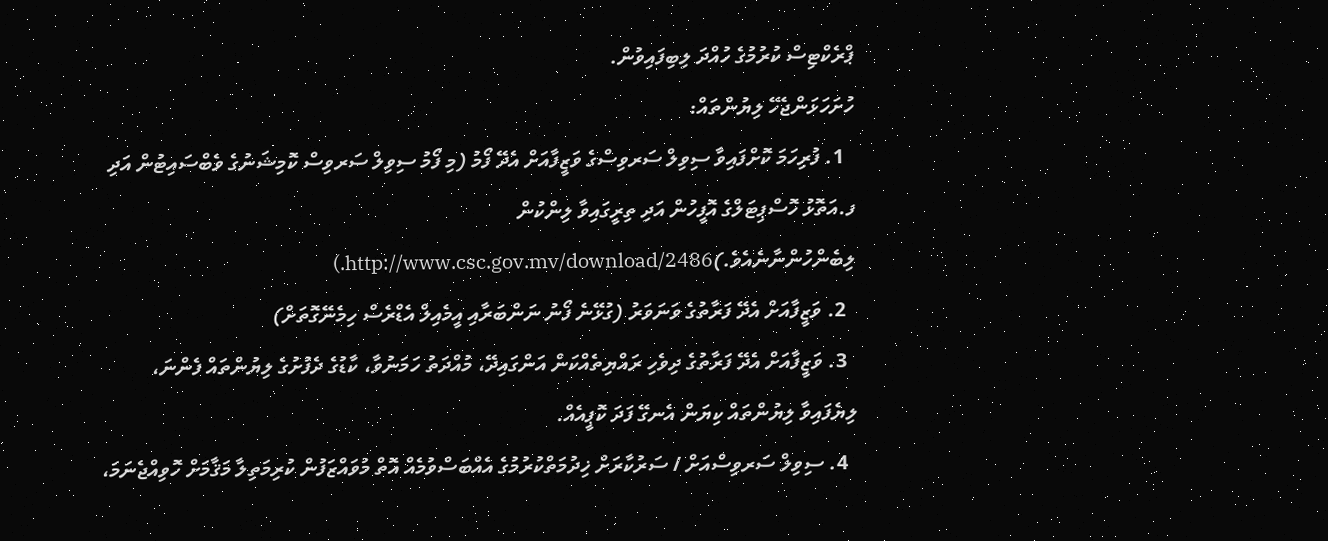ޕްރެކްޓިސް ކުރުމުގެ ހުއްދަ ލިބިފައިވުން.
ހުށަހަޅަންޖެހޭ ލިޔުންތައް:
  1. ފުރިހަމަ ކޮށްފައިވާ ސިވިލް ސަރވިސްގެ ވަޒީފާއަށް އެދޭ ފޯމު (މި ފޯމު ސިވިލް ސަރވިސް ކޮމިޝަނުގެ ވެބްސައިޓުން އަދި ފ.އަތޮޅު ހޮސްޕިޓަލްގެ އޮފީހުން އަދި ތިރީގައިވާ ލިންކުން ލިބެންހުންނާނެއެވެ.)http://www.csc.gov.mv/download/2486.)
  2. ވަޒީފާއަށް އެދޭ ފަރާތުގެ ވަނަވަރު (ގުޅޭނެ ފޯނު ނަންބަރާއި އީމެއިލް އެޑްރެސް ހިމެނޭގޮތަށް)
  3. ވަޒީފާއަށް އެދޭ ފަރާތުގެ ދިވެހި ރައްޔިތެއްކަން އަންގައިދޭ، މުއްދަތު ހަމަނުވާ، ކާޑުގެ ދެފުށުގެ ލިޔުންތައް ފެންނަ، ލިޔެފައިވާ ލިޔުންތައް ކިޔަން އެނގޭ ފަދަ ކޮޕީއެއް.
  4. ސިވިލް ސަރވިސްއަށް / ސަރުކާރަށް ޚިދުމަތްކުރުމުގެ އެއްބަސްވުމެއް އޮތް މުވައްޒަފުން ކުރިމަތިލާ މަޤާމަށް ހޮވިއްޖެނަމަ،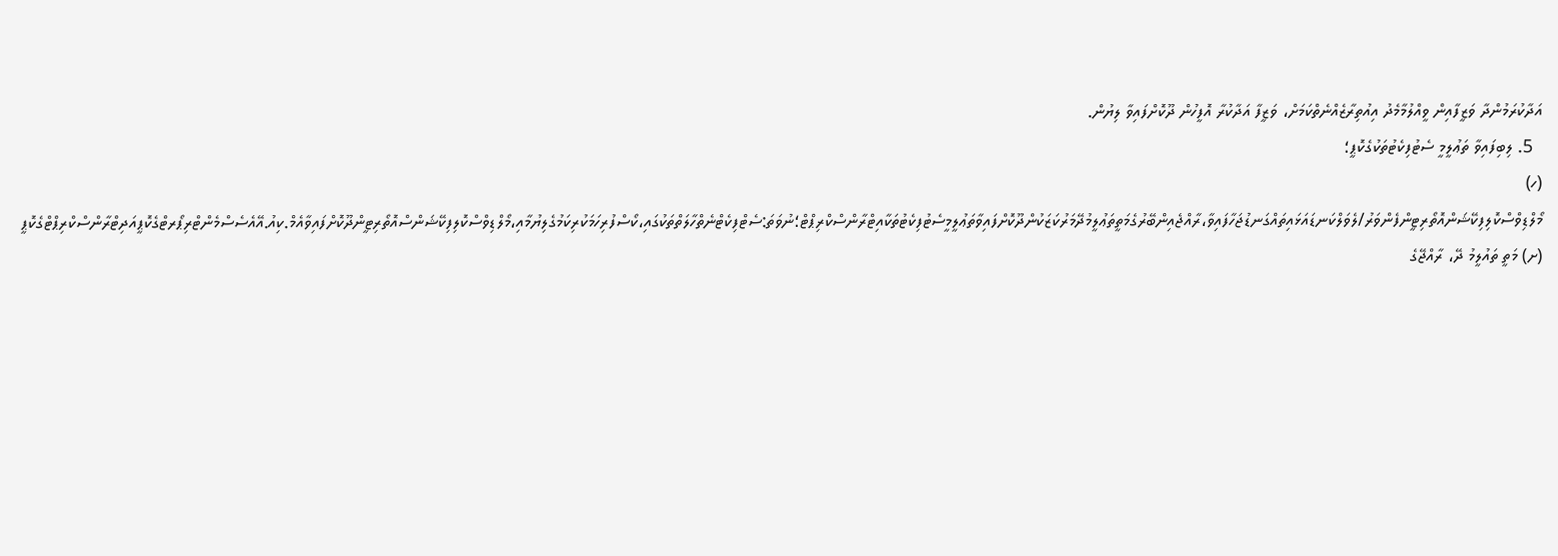އަދާކުރަމުންދާ ވަޒީފާއިން ވީއްލުމާމެދު އިއުތިރާޒެއްނެތްކަމަށް، ވަޒީފާ އަދާކުރާ އޮފީހުން ދޫކޮށްފައިވާ ލިޔުން.
  5. ލިބިފައިވާ ތަޢުލީމީ ސެޓުފިކެޓުތަކުގެކޮޕީ؛
(ހ) މޯލްޑިވްސްކޮލިފިކޭޝަންއޮތޯރިޓީންފެންވަރު/ލެވަލްކަނޑައަޅައިތައްގަނޑުޖަހާފައިވާ،ރާއްޖެއިންބޭރުގެމަތީތަޢުލީމުދޭމަރުކަޒަކުންދޫކޮށްފައިވާތަޢުލީމީސެޓުފިކެޓުތަކާއިޓްރާންސްކްރިޕްޓް؛ނުވަތަ:ސެޓްފިކެޓްނެތްހާލަތްތަކުގައި،ކޯސްފުރިހަމަކުރިކަމުގެލިޔުމާއި،މޯލްޑިވްސްކޮލިފިކޭޝަންސްއޮތޯރިޓީންދޫކޮށްފައިވާއެމް.ކިއު.އޭއެސެސްމެންޓްރިޕޯރޓްގެކޮޕީއަދިޓްރާންސްކްރިޕްޓްގެކޮޕީ
(ށ) މަތީ ތައުލީމު ދޭ، ރާއްޖޭގެ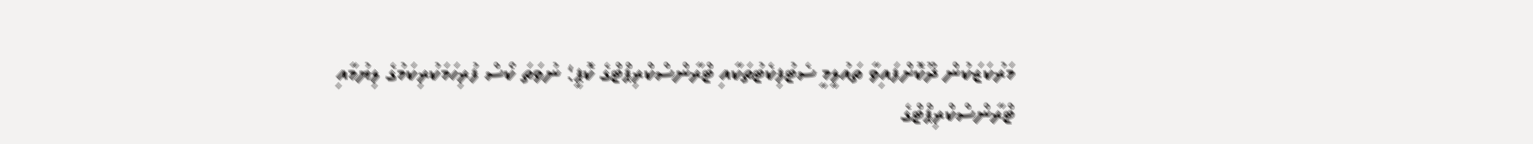މަރުކަޒަކުން ދޫކޮށްފައިވާ ތައުލީމީ ސެޓުފިކެޓުތަކާއި ޓްރާންސްކްރިޕްޓްގެ ކޮޕީ؛ ނުވަތަ ކޯސް ފުރިހަމަކުރިކަމުގެ ލިޔުމާއި ޓްރާންސްކްރިޕްޓްގެ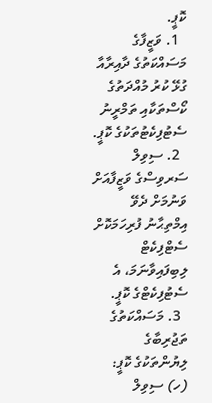ކޮޕީ.
  1. ވަޒީފާގެ މަސައްކަތުގެ ދާއިރާއާ ގުޅޭ ކުރު މުއްދަތުގެ ކޯސްތަކާއި ތަމްރީނު ސެޓުފިކެޓުތަކުގެ ކޮޕީ.
  2. ސިވިލް ސަރވިސްގެ ވަޒީފާއަށް ވަނުމަށް ދެވޭ އިމްތިޙާނު ފުރިހަމަކޮށް ސެޓްފިކެޓް ލިބިފައިވާނަމަ، އެ ސެޓުފިކެޓްގެ ކޮޕީ.
  3. މަސައްކަތުގެ ތަޖުރިބާގެ ލިޔުންތަކުގެ ކޮޕީ:
(ހ) ސިވިލް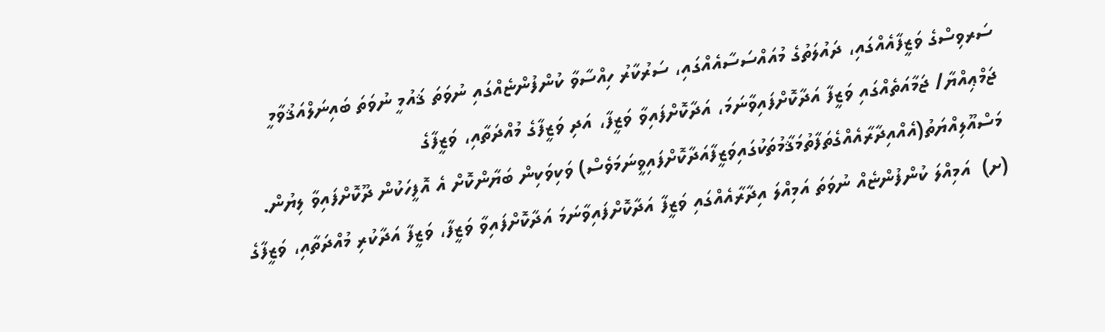ސަރވިސްގެ ވަޒީފާއެއްގައި، ދައުލަތުގެ މުއައްސަސާއެއްގައި، ސަރުކާރު ހިއްސާވާ ކުންފުންޏެއްގައި ނުވަތަ ޤައުމީ ނުވަތަ ބައިނަލްއަޤުވާމީ ޖަމްޢިއްޔާ/ ޖަމާއަތެއްގައި ވަޒީފާ އަދާކޮށްފައިވާނަމަ، އަދާކޮށްފައިވާ ވަޒީފާ، އަދި ވަޒީފާގެ މުއްދަތާއި، ވަޒީފާގެ މަސްއޫލިއްޔަތު(އެއްއިދާރާއެއްގެތަފާތުމަޤާމުތަކުގައިވަޒީފާއަދާކޮށްފައިވީނަމަވެސް) ވަކިވަކިން ބަޔާންކޮށް އެ އޮފީހަކުން ދޫކޮށްފައިވާ ލިޔުން.
(ށ)  އަމިއްލަ ކުންފުންޏެއް ނުވަތަ އަމިއްލަ އިދާރާއެއްގައި ވަޒީފާ އަދާކޮށްފައިވާނަމަ އަދާކޮށްފައިވާ ވަޒީފާ، ވަޒީފާ އަދާކުރި މުއްދަތާއި، ވަޒީފާގެ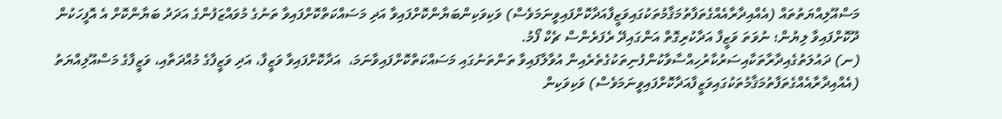މަސްއޫލިއްޔަތުތައް (އެއްއިދާރާއެއްގެތަފާތުމަޤާމުތަކުގައިވަޒީފާއަދާކޮށްފައިވީނަމަވެސް) ވަކިވަކިންބަޔާންކޮށްފައިވާ އަދި މަސައްކަތްކޮށްފައިވާ ތަނުގެ މުވައްޒަފުންގެ އަދަދު ބަޔާންކޮށް އެ އޮފީހަކުން ދޫކޮށްފައިވާ ލިޔުން؛ ނުވަތަ ވަޒީފާ އަދާކުރިގޮތް އަންގައިދޭ ރެފަރެންސް ޗެކް ފޯމު.
(ނ) ދައުލަތުގެއިދާރާތަކާއިސަރުކާރުހިއްސާވާކުންފުނިތަކުގެތެރެއިން އުވާލާފައިވާ ތަންތަނުގައި މަސައްކަތްކޮށްފައިވާނަމަ،  އަދާކޮށްފައިވާ ވަޒީފާ، އަދި ވަޒީފާގެ މުއްދަތާއި، ވަޒީފާގެ މަސްއޫލިއްޔަތު (އެއްއިދާރާއެއްގެތަފާތުމަޤާމުތަކުގައިވަޒީފާއަދާކޮށްފައިވީނަމަވެސް) ވަކިވަކިން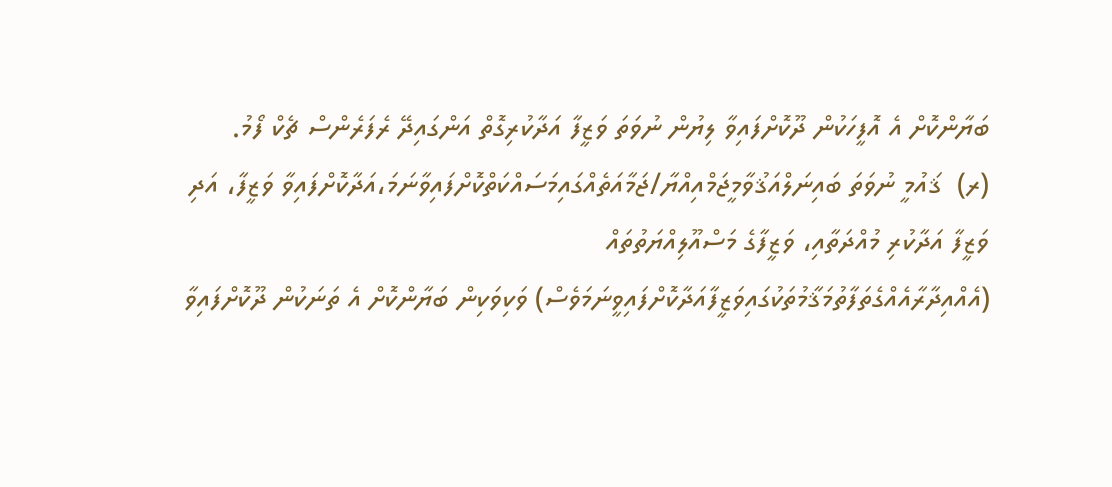ބަޔާންކޮށް އެ އޮފީހަކުން ދޫކޮށްފައިވާ ލިޔުން ނުވަތަ ވަޒީފާ އަދާކުރިގޮތް އަންގައިދޭ ރެފަރެންސް ޗެކް ފޯމު.
(ރ)  ޤައުމީ ނުވަތަ ބައިނަލްއަޤުވާމީޖަމްއިއްޔާ/ޖަމާއަތެއްގައިމަސައްކަތްކޮށްފައިވާނަމަ،އަދާކޮށްފައިވާ ވަޒީފާ، އަދި ވަޒީފާ އަދާކުރި މުއްދަތާއި، ވަޒީފާގެ މަސްއޫލިއްޔަތުތައް (އެއްއިދާރާއެއްގެތަފާތުމަޤާމުތަކުގައިވަޒީފާއަދާކޮށްފައިވީނަމަވެސް) ވަކިވަކިން ބަޔާންކޮށް އެ ތަނަކުން ދޫކޮށްފައިވާ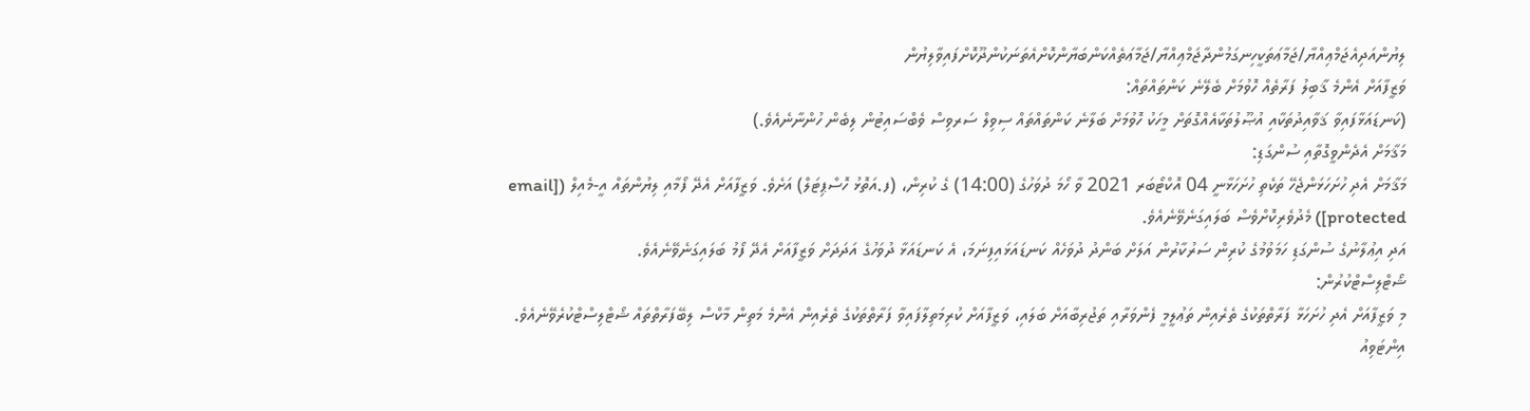ލިޔުންއަދިއެޖަމްޢިއްޔާ/ޖަމާޢަތަކީހިނގަމުންދާޖަމްޢިއްޔާ/ޖަމާޢަތެއްކަންބަޔާންކޮށްއެތަނަކުންދޫކޮށްފައިވާލިޔުން
ވަޒީފާއަށް އެންމެ ޤާބިލު ފަރާތެއް ހޮވުމަށް ބެލޭނެ ކަންތައްތައް:
(ކަނޑައަޅާފައިވާ ޤަވާއިދުތަކާއި އުޞޫލުތަކާއެއްގޮތަށް މީހަކު ހޮވުމަށް ބަލާނެ ކަންތައްތައް ސިވިލް ސަރވިސް ވެބްސައިޓުން ލިބެން ހުންނާނެއެވެ.)
މަޤާމަށް އެދެންވީގޮތާއި ސުންގަޑި:
މަޤާމަށް އެދި ހުށަހަޅަންޖެހޭ ތަކެތި ހުށަހަޅާނީ 04 އޮކްޓޯބަރ 2021 ވާ ހޯމަ ދުވަހުގެ (14:00) ގެ ކުރިން، (ފ.އަތޮޅު ހޮސްޕިޓަލް) އަށެވެ. ވަޒީފާއަށް އެދޭ ފޯމާއި ލިޔުންތައް އީ-މެއިލް ([email protected]) މެދުވެރިކޮށްވެސް ބަލައިގަނެވޭނެއެވެ.
އަދި އިޢުލާނުގެ ސުންގަޑި ހަމަވުމުގެ ކުރިން ސަރުކާރުން އަލަށް ބަންދު ދުވަހެއް ކަނޑައަޅައިފިނަމަ، އެ ކަނޑައަޅާ ދުވަހުގެ އަދަދަށް ވަޒީފާއަށް އެދޭ ފޯމު ބަލައިގަނެވޭނެއެވެ.
ޝޯޓްލިސްޓްކުރުން:
މި ވަޒީފާއަށް އެދި ހުށަހަޅާ ފަރާތްތަކުގެ ތެރެއިން ތަޢުލީމީ ފެންވަރާއި ތަޖުރިބާއަށް ބަލައި، ވަޒީފާއަށް ކުރިމަތިލާފައިވާ ފަރާތްތަކުގެ ތެރެއިން އެންމެ މަތިން މާކްސް ލިބޭފަރާތްތައް ޝޯޓްލިސްޓްކުރެވޭނެއެވެ.
އިންޓަވިއު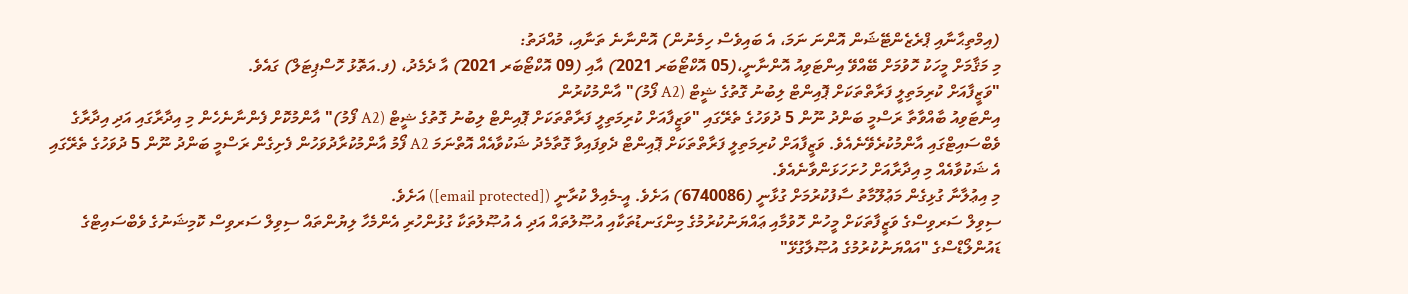(އިމްތިޙާނާއި ޕްރެޒެންޓޭޝަން އޮންނަ ނަމަ، އެ ބައިވެސް ހިމެނުން) އޮންނާނެ ތަނާއި، މުއްދަތު:
މި މަޤާމަށް މީހަކު ހޮވުމަށް ބޭއްވޭ އިންޓަވިއު އޮންނާނީ،(05 އޮކްޓޯބަރ 2021) އާއި (09 އޮކްޓޯބަރ 2021) އާ ދެމެދު، (ފ.އަތޮޅު ހޮސްޕިޓަލް) ގައެވެ.
"ވަޒީފާއަށް ކުރިމަތިލީ ފަރާތްތަކަށް ޕޮއިންޓް ލިބުނު ގޮތުގެ ޝީޓް (A2 ފޯމު)" އާންމުކުރުން
އިންޓަވިއު ބާއްވާތާ ރަސްމީ ބަންދު ނޫން 5 ދުވަހުގެ ތެރޭގައި "ވަޒީފާއަށް ކުރިމަތިލީ ފަރާތްތަކަށް ޕޮއިންޓް ލިބުނު ގޮތުގެ ޝީޓް (A2 ފޯމު)" އާންމުކޮށް ފެންނާނެހެން މި އިދާރާގައި އަދި އިދާރާގެ ވެބްސައިޓްގައި އާންމުކުރެވޭނެއެވެ. ވަޒީފާއަށް ކުރިމަތިލީ ފަރާތްތަކަށް ޕޮއިންޓް ދެވިފައިވާ ގޮތާމެދު ޝަކުވާއެއް އޮތްނަމަ A2 ފޯމު އާންމުކުރާދުވަހުން ފެށިގެން ރަސްމީ ބަންދު ނޫން 5 ދުވަހުގެ ތެރޭގައި އެ ޝަކުވާއެއް މި އިދާރާއަށް ހުށަހަޅަންވާނެއެވެ.
މި އިޢުލާނާ ގުޅިގެން މަޢުލޫމާތު ސާފުކުރުމަށް ގުޅާނީ (6740086) އަށެވެ. އީ-މެއިލް ކުރާނީ ([email protected]) އަށެވެ.
ސިވިލް ސަރވިސްގެ ވަޒީފާތަކަށް މީހުން ހޮވުމާއި ޢައްޔަނުކުރުމުގެ މިންގަނޑުތަކާއި އުޞޫލުތައް އަދި އެ އުޞޫލުތަކާ ގުޅުންހުރި އެންމެހާ ލިޔުންތައް ސިވިލް ސަރވިސް ކޮމިޝަނުގެ ވެބްސައިޓްގެ ޑައުންލޯޑްސްގެ "އައްޔަނުކުރުމުގެ އުޞޫލާގުޅޭ"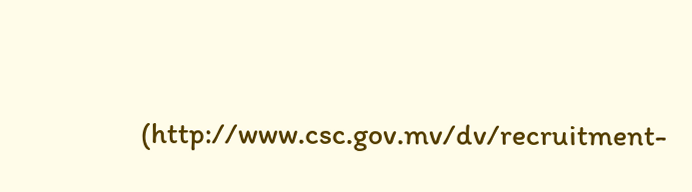(http://www.csc.gov.mv/dv/recruitment-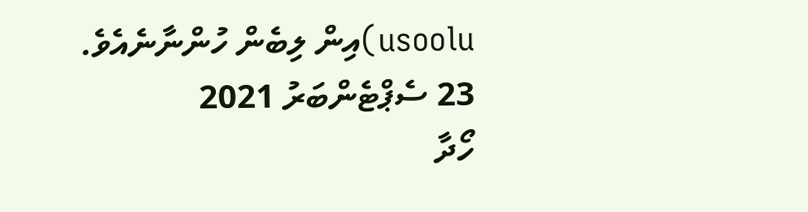usoolu)އިން ލިބެން ހުންނާނެއެވެ.
23 ސެޕްޓެންބަރު 2021
ހޯދާ